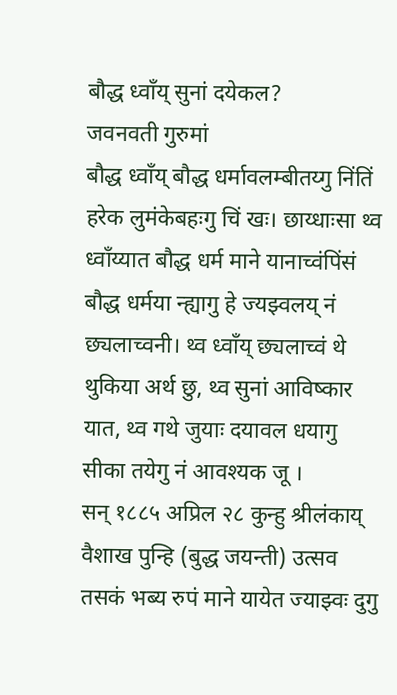बौद्ध ध्वाँय् सुनां दयेकल?
जवनवती गुरुमां
बौद्ध ध्वाँय् बौद्ध धर्मावलम्बीतय्गु निंतिं हरेक लुमंकेबहःगु चिं खः। छाय्धाःसा थ्व ध्वाँय्यात बौद्ध धर्म माने यानाच्वंपिंसं बौद्ध धर्मया न्ह्यागु हे ज्यझ्वलय् नं छ्यलाच्वनी। थ्व ध्वाँय् छ्यलाच्वं थे थुकिया अर्थ छु, थ्व सुनां आविष्कार यात, थ्व गथे जुयाः दयावल धयागु सीका तयेगु नं आवश्यक जू ।
सन् १८८५ अप्रिल २८ कुन्हु श्रीलंकाय् वैशाख पुन्हि (बुद्ध जयन्ती) उत्सव तसकं भब्य रुपं माने यायेत ज्याझ्वः दुगु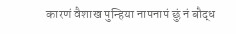कारणं वैशाख पुन्हिया नापनापं छुं नं बौद्ध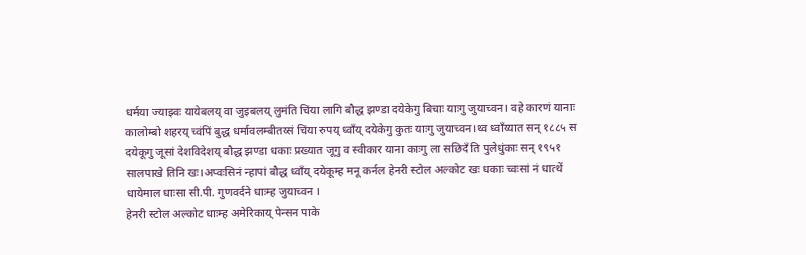धर्मया ज्याझ्वः यायेबलय् वा जुइबलय् लुमंति चिंया लागि बौद्ध झण्डा दयेकेगु बिचाः याःगु जुयाच्वन। वहे कारणं यानाः कालोम्बो शहरय् च्वंपिं बुद्ध धर्मावलम्बीतय्सं चिंया रुपय् ध्वाँय् दयेकेगु कुतः याःगु जुयाच्वन।थ्व ध्वाँय्यात सन् १८८५ स दयेकूगु जूसां देशविदेशय् बौद्ध झण्डा धकाः प्रख्यात जूगु व स्वीकार याना काःगु ला सछिदँ ति पुलेधुंकाः सन् १९५१ सालपाखे तिनि खः।अप्वःसिनं न्हापां बौद्ध ध्वाँय् दयेकूम्ह मनू कर्नल हेनरी स्टोल अल्कोट खः धकाः च्वःसां नं धात्थें धायेमाल धाःसा सी.पी. गुणवर्दने धाःम्ह जुयाच्वन ।
हेनरी स्टोल अल्कोट धाःम्ह अमेरिकाय् पेन्सन पाके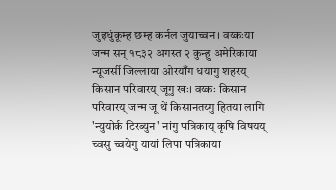जुइधुंकूम्ह छम्ह कर्नल जुयाच्वन। वय्कःया जन्म सन् १८३२ अगस्त २ कुन्हु अमेरिकाया न्यूजर्सी जिल्लाया ओरयाँग धयागु शहरय् किसान परिवारय् जूगु खः। वय्कः किसान परिवारय् जन्म जू थें किसानतय्गु हितया लागि 'न्युयोर्क टिरब्युन' नांगु पत्रिकाय् कृषि विषयय् च्वसु च्वयेगु यायां लिपा पत्रिकाया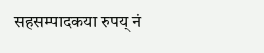सहसम्पादकया रुपय् नं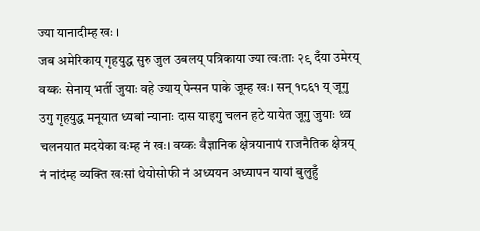ज्या यानादीम्ह खः ।
जब अमेरिकाय् गृहयुद्ध सुरु जुल उबलय् पत्रिकाया ज्या त्वःताः २९ दँया उमेरय् वय्कः सेनाय् भर्ती जुयाः वहे ज्याय् पेन्सन पाके जूम्ह खः। सन् १८६१ य् जूगु उगु गृहयुद्ध मनूयात ध्यबां न्यानाः दास याइगु चलन हटे यायेत जूगु जुयाः थ्व चलनयात मदयेका वःम्ह नं खः। वय्कः वैज्ञानिक क्षेत्रयानापं राजनैतिक क्षेत्रय् नं नांदंम्ह व्यक्ति खःसां थेयोसोफी नं अध्ययन अध्यापन यायां बुलुहुँ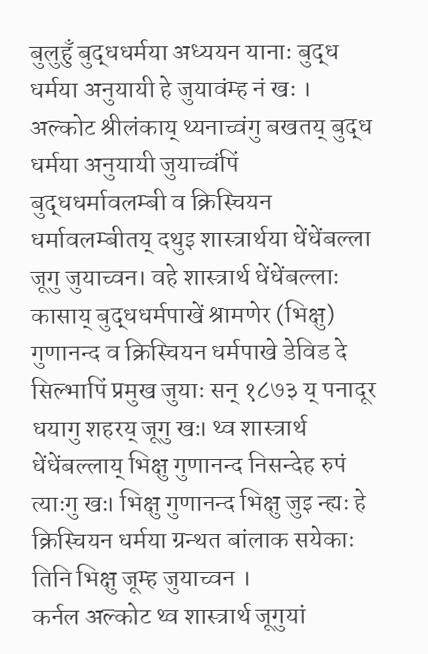बुलुहुँ बुद्धधर्मया अध्ययन यानाः बुद्ध धर्मया अनुयायी हे जुयावंम्ह नं खः ।
अल्कोट श्रीलंकाय् थ्यनाच्वंगु बखतय् बुद्ध धर्मया अनुयायी जुयाच्वंपिं बुद्धधर्मावलम्बी व क्रिस्चियन धर्मावलम्बीतय् दथुइ शास्त्रार्थया धेंधेंबल्ला जूगु जुयाच्वन। वहे शास्त्रार्थ धेंधेंबल्लाः कासाय् बुद्धधर्मपाखें श्रामणेर (भिक्षु) गुणानन्द व क्रिस्चियन धर्मपाखे डेविड दे सिल्भापिं प्रमुख जुयाः सन् १८७३ य् पनादूर धयागु शहरय् जूगु खः। थ्व शास्त्रार्थ धेंधेंबल्लाय् भिक्षु गुणानन्द निसन्देह रुपं त्याःगु खः। भिक्षु गुणानन्द भिक्षु जुइ न्ह्यः हे क्रिस्चियन धर्मया ग्रन्थत बांलाक सयेकाः तिनि भिक्षु जूम्ह जुयाच्वन ।
कर्नल अल्कोट थ्व शास्त्रार्थ जूगुयां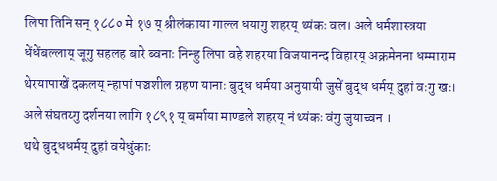लिपा तिनि सन् १८८० मे १७ य् श्रीलंकाया गाल्ल धयागु शहरय् थ्यंकः वल। अले धर्मशास्त्रया धेंधेंबल्लाय् जूगु सहलह बारे ब्वनाः निन्हु लिपा वहे शहरया विजयानन्द विहारय् अक्रमेनना धम्माराम थेरयापाखें दकलय् न्हापां पञ्चशील ग्रहण यानाः बुद्ध धर्मया अनुयायी जुसें बुद्ध धर्मय् दुहां वःगु खः। अले संघतय्गु दर्शनया लागि १८९१ य् बर्माया माण्डले शहरय् नं थ्यंकः वंगु जुयाच्वन ।
थथे बुद्धधर्मय् दुहां वयेधुंकाः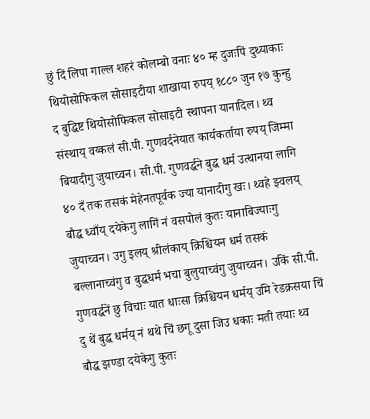छुं दिं लिपा गाल्ल शहरं कोलम्बो वनाः ४० म्ह दुजःपिं दुथ्याकाः थियोसोफिकल सोसाइटीया शाखाया रुपय् १८८० जुन १७ कुन्हु द बुद्धिष्ट थियोसोफिकल सोसाइटी स्थापना यानादिल। थ्व संस्थाय् वय्कलं सी.पी. गुणवर्दनेयात कार्यकर्ताया रुपय् जिम्मा बियादीगु जुयाच्वन। सी.पी. गुणवर्द्धने बुद्ध धर्म उत्थानया लागि ४० दँ तक तसकं मेहेनतपूर्वक ज्या यानादीगु खः। थ्वहे झ्वलय् बौद्ध ध्वाँय् दयेकेगु लागिं नं वसपोलं कुतः यानाबिज्याःगु जुयाच्वन। उगु इलय् श्रीलंकाय् क्रिश्चियन धर्म तसकं बल्लानाच्वंगु व बुद्धधर्म भचा बुलुयाच्वंगु जुयाच्वन। उकिं सी.पी. गुणवर्द्धनें छु विचाः यात धाःसा क्रिश्चियन धर्मय् उमि रेडक्रसया चिं दु थें बुद्ध धर्मय् नं थथे चिं छगू दुसा जिउ धकाः मती तयाः थ्व बौद्ध झण्डा दयेकेगु कुतः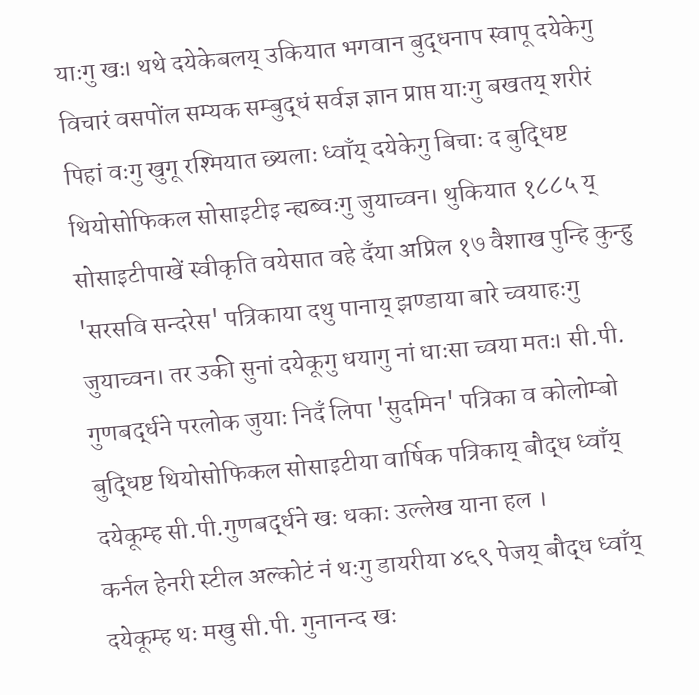याःगु खः। थथे दयेकेबलय् उकियात भगवान बुद्धनाप स्वापू दयेकेगु विचारं वसपोंल सम्यक सम्बुद्धं सर्वज्ञ ज्ञान प्राप्त याःगु बखतय् शरीरं पिहां वःगु खुगू रश्मियात छ्यलाः ध्वाँय् दयेकेगु बिचाः द बुद्धिष्ट थियोसोफिकल सोसाइटीइ न्ह्यब्वःगु जुयाच्वन। थुकियात १८८५ य् सोसाइटीपाखें स्वीकृति वयेसात वहे दँया अप्रिल १७ वैशाख पुन्हि कुन्हु 'सरसवि सन्दरेस' पत्रिकाया दथु पानाय् झण्डाया बारे च्वयाहःगु जुयाच्वन। तर उकी सुनां दयेकूगु धयागु नां धाःसा च्वया मतः। सी.पी. गुणबर्द्धने परलोक जुयाः निदँ लिपा 'सुदमिन' पत्रिका व कोलोम्बो बुद्धिष्ट थियोसोफिकल सोसाइटीया वार्षिक पत्रिकाय् बौद्ध ध्वाँय् दयेकूम्ह सी.पी.गुणबर्द्धने खः धकाः उल्लेख याना हल ।
कर्नल हेनरी स्टील अल्कोटं नं थःगु डायरीया ४६९ पेजय् बौद्ध ध्वाँय् दयेकूम्ह थः मखु सी.पी. गुनानन्द खः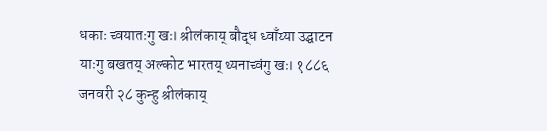धकाः च्वयातःगु खः। श्रीलंकाय् बौद्ध ध्वाँय्या उद्घाटन याःगु बखतय् अल्कोट भारतय् थ्यनाच्वंगु खः। १८८६ जनवरी २८ कुन्हु श्रीलंकाय्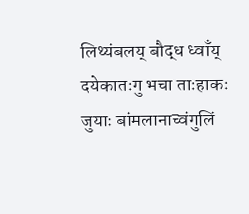लिथ्यंबलय् बौद्ध ध्वाँय् दयेकातःगु भचा ताःहाकः जुयाः बांमलानाच्वंगुलिं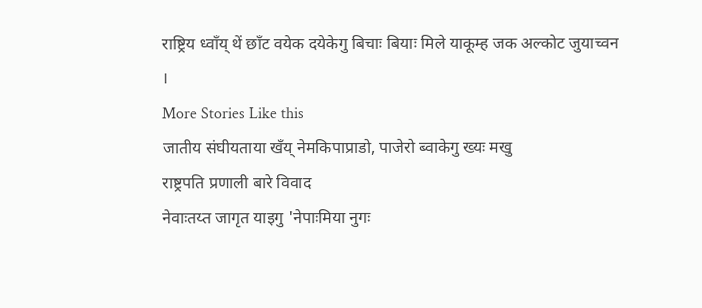राष्ट्रिय ध्वाँय् थें छाँट वयेक दयेकेगु बिचाः बियाः मिले याकूम्ह जक अल्कोट जुयाच्वन ।
More Stories Like this
जातीय संघीयताया खँय् नेमकिपाप्राडो, पाजेरो ब्वाकेगु ख्यः मखु
राष्ट्रपति प्रणाली बारे विवाद
नेवाःतय्त जागृत याइगु 'नेपाःमिया नुगः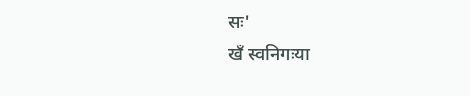सः'
खँ स्वनिगःया